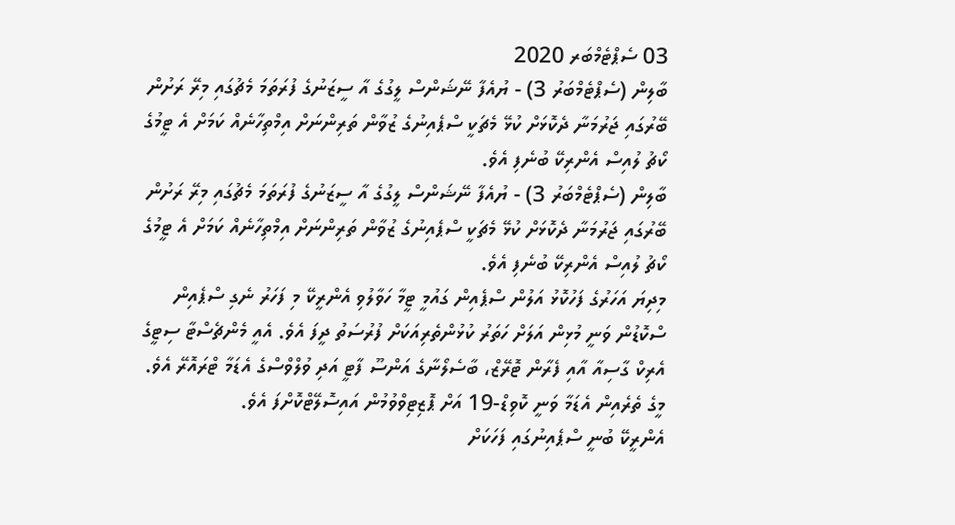03 ސެޕްޓެމްބަރ 2020
ބާލިން (ސެޕްޓެމްބަރު 3) - ޔުއެފާ ނޭޝަންސް ލީގުގެ އާ ސީޒަނުގެ ފުރަތަމަ މެޗުގައި މިރޭ ރަށުން ބޭރުގައި ޖަރުމަނާ ދެކޮޅަށް ކުޅޭ މެޗަކީ ސްޕެއިނުގެ ޒުވާން ތަރިންނަށް އިމްތިހާނެއް ކަމަށް އެ ޓީމުގެ ކޯޗު ލުއިސް އެންރިކޭ ބުނެފި އެވެ.
ބާލިން (ސެޕްޓެމްބަރު 3) - ޔުއެފާ ނޭޝަންސް ލީގުގެ އާ ސީޒަނުގެ ފުރަތަމަ މެޗުގައި މިރޭ ރަށުން ބޭރުގައި ޖަރުމަނާ ދެކޮޅަށް ކުޅޭ މެޗަކީ ސްޕެއިނުގެ ޒުވާން ތަރިންނަށް އިމްތިހާނެއް ކަމަށް އެ ޓީމުގެ ކޯޗު ލުއިސް އެންރިކޭ ބުނެފި އެވެ.
މިދިޔަ އަހަރުގެ ފަހުކޮޅު އަލުން ސްޕެއިން ގައުމީ ޓީމާ ހަވާލުވި އެންރީކޭ މި ފަހަރު ނެގި ސްޕެއިން ސްކޮޑުން ވަނީ މުޅިން އަލަށް ހަތަރު ކުޅުންތެރިއަކަށް ފުރުސަތު ދީފަ އެވެ. އެއީ މެންޗެސްޓާ ސިޓީގެ އެރިކް ގާސިއާ އާއި ފެރާން ޓޮރޭޒް، ބާސެލޯނާގެ އަންސޫ ފާޓީ އަދި ވުލްވްސްގެ އެޑަމާ ޓްރައޮރޭ އެވެ. މީގެ ތެރެއިން އެޑަމާ ވަނީ ކޮވިޑް-19 އަށް ޕޮޒިޓިވްވުމުން އައިސޮލޭޓްކޮށްފަ އެވެ.
އެންރީކޭ ބުނީ ސްޕެއިނުގައި ފަހަކަށް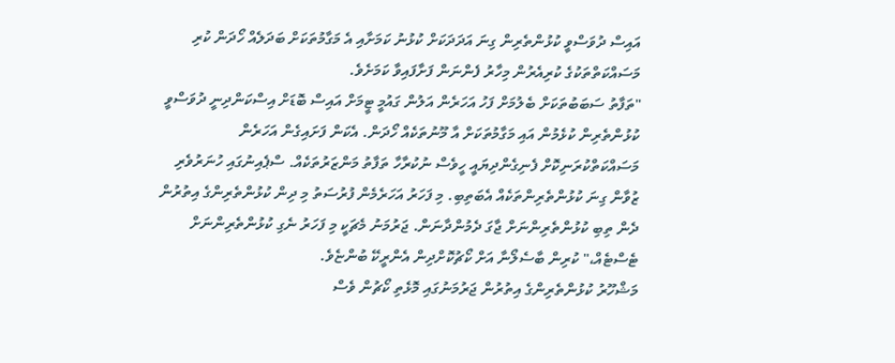އައިސް ދުވަސްވީ ކުޅުންތެރިން ގިނަ އަދަދަކަށް ކުޅުނު ކަމަށާއި އެ މަގާމުތަކަށް ބަދަލެއް ހޯދަން ކުރި މަސައްކަތްތަކުގެ ކުރިއެރުން މިހާރު ފެންނަން ފަށާފައިވާ ކަމަށެވެ.
"ތަފާތު ސަބަބުތަކަށް ބެލުމަށް ފަހު އަހަރެން އަލުން ގައުމީ ޓީމަށް އައިސް ބޮޑަށް އިސްކަންދިނީ ދުވަސްވީ ކުޅުންތެރިން ކުޅެމުން އައި މަގާމުތަކަށް އާ މޫނުތަކެއް ހޯދަން. އެކަން ފަށައިގެން އަހަރެން މަސައްކަތްކުރަނިކޮށް ފެނިގެންދިޔައީ ހީވެސް ނުކުރާހާ ތަފާތު މަންޒަރުތަކެއް. ސްޕެއިނުގައި ހުނަރުވެރި ޒުވާން ގިނަ ކުޅުންތެރިންތަކެއް އެބަތިބި. މި ފަހަރު އަހަރެމެން ފުރުސަތު މި ދިން ކުޅުންތެރިންގެ އިތުރުން ދެން ތިބި ކުޅުންތެރިންނަށް ޖާގަ ދެމުންދާނަން. ޖަރުމަނު މެޗަކީ މި ފަހަރު ނެގި ކުޅުންތެރިންނަށް ޓެސްޓެއް،" ކުރިން ބާސެލޯނާ އަށް ކޯޗުކޮށްދިން އެންރީކޭ ބުންޏެވެ.
މަޝްހޫރު ކުޅުންތެރިންގެ އިތުރުން ޖަރުމަނުގައި މޮޅެތި ކޯޗުން ވެސް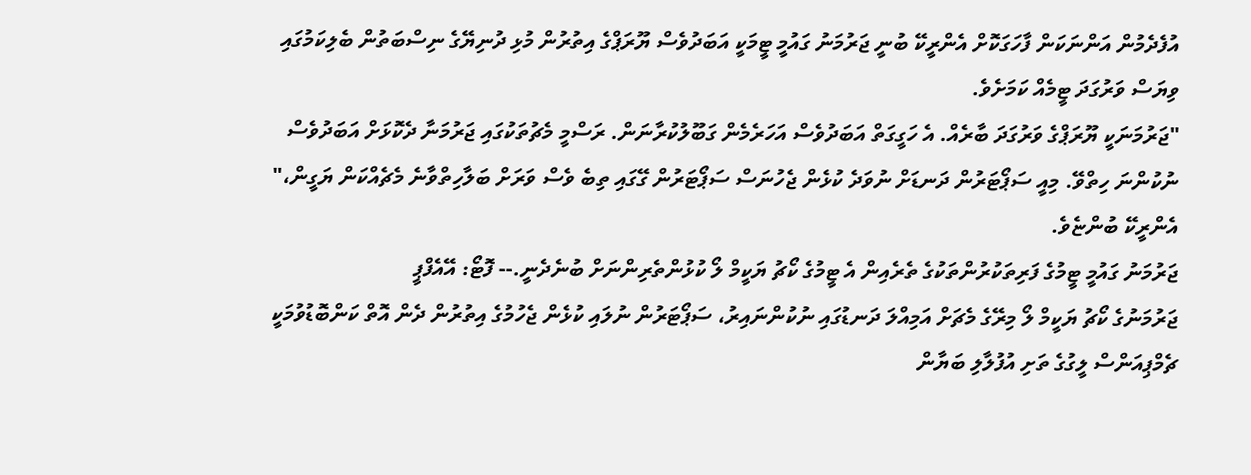އުފެދެމުން އަންނަކަން ފާހަގަކޮށް އެންރީކޭ ބުނީ ޖަރުމަނު ގައުމީ ޓީމަކީ އަބަދުވެސް ޔޫރަޕްގެ އިތުރުން މުޅި ދުނިޔޭގެ ނިސްބަތުން ބެލިކަމުގައި ވިޔަސް ވަރުގަދަ ޓީމެއް ކަމަށެވެ.
"ޖަރުމަނަކީ ޔޫރަޕްގެ ވަރުގަދަ ބާރެއް. އެ ހަގީގަތް އަބަދުވެސް އަހަރެމެން ގަބޫލުކުރާނަން. ރަސްމީ މެޗުތަކުގައި ޖަރުމަނާ ދެކޮޅަށް އަބަދުވެސް ނުކުންނަ ހިތްވޭ. މިއީ ސަޕޯޓަރުން ދަނޑަށް ނުވަދެ ކުޅެން ޖެހުނަސް ސަޕޯޓަރުން ގޭގައި ތިބެ ވެސް ވަރަށް ބަލާހިތްވާނެ މެޗެއްކަން ޔަގީން،" އެންރީކޭ ބުންޏެވެ.
ޖަރުމަނު ގައުމީ ޓީމުގެ ފަރިތަކުރުންތަކުގެ ތެރެއިން އެ ޓީމުގެ ކޯޗު ޔަކީމް ލޯ ކުޅުންތެރިންނަށް ބުނެދެނީ.-- ފޮޓޯ: އޭއެފްޕީ
ޖަރުމަނުގެ ކޯޗު ޔަކީމް ލޯ މިރޭގެ މެޗަށް އަމިއްލަ ދަނޑުގައި ނުކުންނައިރު، ސަޕޯޓަރުން ނުލައި ކުޅެން ޖެހުމުގެ އިތުރުން ދެން އޮތް ކަންބޮޑުވުމަކީ ޗެމްޕިއަންސް ލީގުގެ ތަށި އުފުލާލި ބަޔާން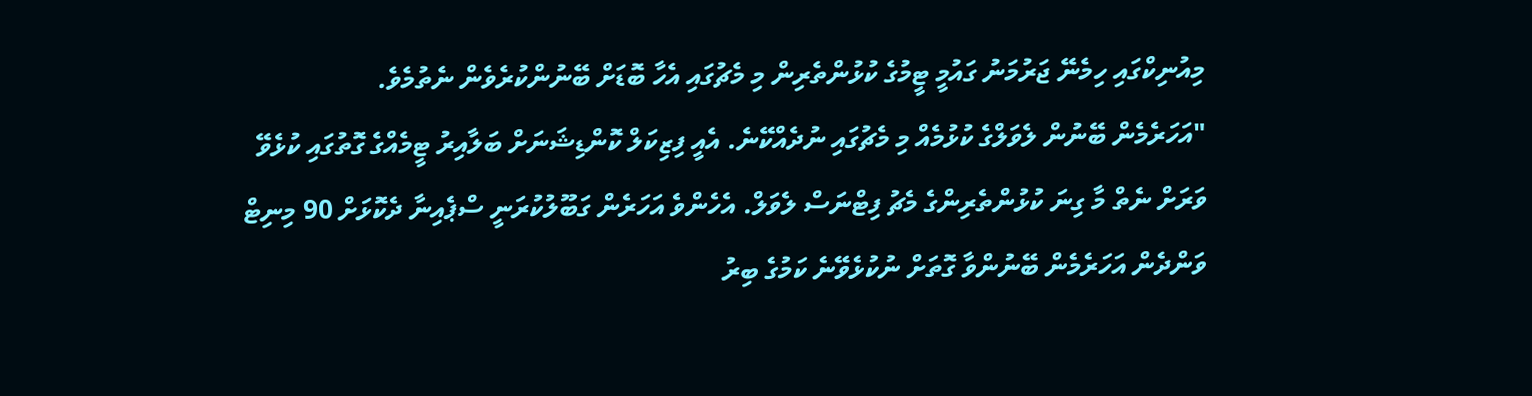މިއުނިކްގައި ހިމެނޭ ޖަރުމަނު ގައުމީ ޓީމުގެ ކުޅުންތެރިން މި މެޗުގައި އެހާ ބޮޑަށް ބޭނުންކުރެވެން ނެތުމެވެ.
"އަހަރެމެން ބޭނުން ލެވަލްގެ ކުޅުމެއް މި މެޗުގައި ނުދެއްކޭނެ. އެއީ ފިޒިކަލް ކޮންޑިޝަނަށް ބަލާއިރު ޓީމެއްގެ ގޮތުގައި ކުޅެވޭ ވަރަށް ނެތް މާ ގިނަ ކުޅުންތެރިންގެ މެޗު ފިޓްނަސް ލެވަލް. އެހެންވެ އަހަރެން ގަބޫލުކުރަނީ ސްޕެއިނާ ދެކޮޅަށް 90 މިނިޓް ވަންދެން އަހަރެމެން ބޭނުންވާ ގޮތަށް ނުކުޅެވޭނެ ކަމުގެ ބިރު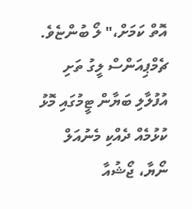އޮތް ކަމަށް،" ލޯ ބުންޏެވެ.
ޗެމްޕިއަންސް ލީގު ތަށި އުފުލާލި ބަޔާން ޓީމުގައި މޮޅު ކުޅުމެއް ދެއްކި މެނުއަލް ނޯޔާ، ޖޯޝުއާ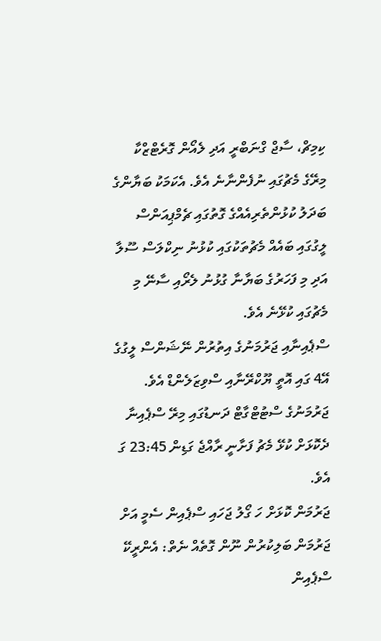ކިމިޗް، ސާޖް ގްނަބްރީ އަދި ލެއޯން ގޮރެޓްޒްކާ މިރޭގެ މެޗުގައި ނުފެންނާނެ އެވެ. އެކަމަކު ބަޔާންގެ ބަދަލު ކުޅުންތެރިއެއްގެ ގޮތުގައި ޗެމްޕިއަންސް ލީގުގައި ބައެއް މެޗުތަކުގައި ކުޅުނު ނިކްލަސް ސޫލާ އަދި މި ފަހަރުގެ ބަޔާނާ ގުޅުނު ލެރޯއި ސާނޭ މި މެޗުގައި ކުޅޭނެ އެވެ.
ސްޕެއިނާއި ޖަރުމަނުގެ އިތުރުން ނޭޝަންސް ލީގުގެ އޭ4 ގައި އޮތީ ޔޫކްރޭނާއި ސްވިޒަލެންޑް އެވެ. ޖަރުމަނުގެ ސްޓުޓްގާޓް ދަނޑުގައި މިރޭ ސްޕެއިނާ ދެކޮޅަށް ކުޅޭ މެޗު ފަށާނީ ރާއްޖެ ގަޑިން 23:45 ގަ އެވެ.
ޖަރުމަން ކޮޅަށް ހަ ގޯލު ޖަހައި ސްޕެއިން ސެމީ އަށް
ޖަރުމަން ބަލިކުރުން ނޫން ގޮތެއް ނެތް: އެންރީކޭ
ސްޕެއިން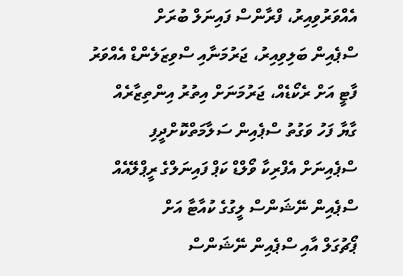އެއްވަރުވިއިރު، ފްރާންސް ފައިނަލް ބުރަށް
ސްޕެއިން ބަލިވިއިރު، ޖަރުމަނާއި ސްވިޒަލެންޑް އެއްވަރު
ފާޓީ އަށް ރެކޯޑެއް، ޖަރުމަނަށް އިތުރު އިންތިޒާރެއް
ގާޔާ ފަހު ވަގުތު ސްޕެއިން ސަލާމަތްކޮށްދީފި
ސްޕެއިނަށް އެފްރިކާ ވޯލްޑް ކަޕް ފައިނަލްގެ ރީޕްލޭއެއް
ސްޕެއިން ނޭޝަންސް ލީގުގެ ކުއާޓާ އަށް
ޕޯޗުގަލް އާއި ސްޕެއިން ނޭޝަންސް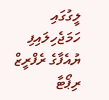ލީގުގައި ހަމަޖެހިލައިފި
ޔުއެފާގެ ރެފްރީޒް ރިޕޯޓާ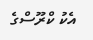އެކު ކްރޫސްގެ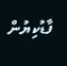ފާޑުކިޔުން